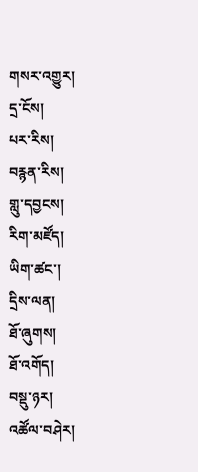གསར་འགྱུར།
དྲ་ངོས།
པར་རིས།
བརྙན་རིས།
གླུ་དབྱངས།
རིག་མཛོད།
ཡིག་ཚང་།
དྲིས་ལན།
ཐོ་ཞུགས།
ཐོ་འགོད།
བསྡུ་ཉར།
འཚོལ་བཤེར།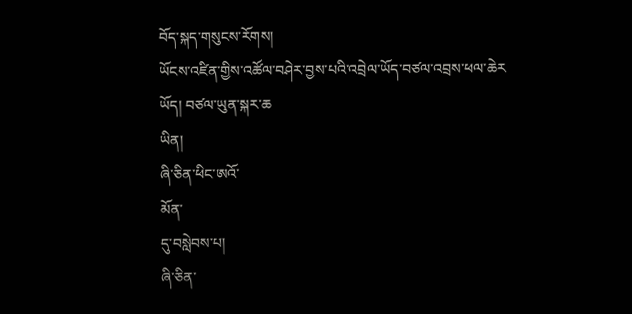བོད་སྐད་གསུངས་རོགས།
ཡོངས་འཛིན་གྱིས་འཚོལ་བཤེར་བྱས་པའི་འབྲེལ་ཡོད་བཙལ་འབྲས་ཕལ་ཆེར
ཡོད། བཙལ་ཡུན་སྐར་ཆ
ཡིན།
ཞི་ཅིན་ཕིང་ཨའོ་
མོན་
དུ་བསླེབས་པ།
ཞི་ཅིན་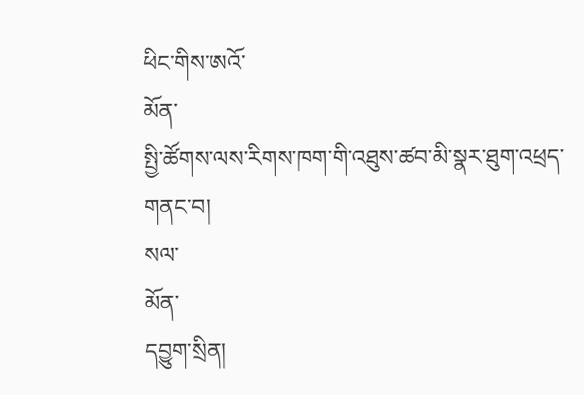ཕིང་གིས་ཨའོ་
མོན་
སྤྱི་ཚོགས་ལས་རིགས་ཁག་གི་འཐུས་ཚབ་མི་སྣར་ཐུག་འཕྲད་གནང་བ།
སལ་
མོན་
དབྱུག་སྲིན།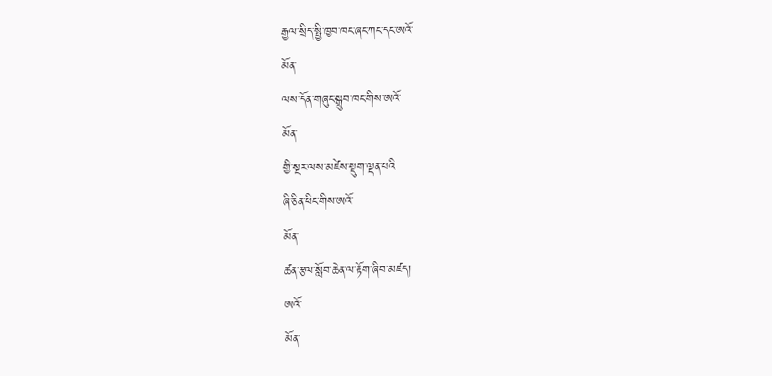རྒྱལ་སྲིད་སྤྱི་ཁྱབ་ཁང་ཞང་ཀང་དང་ཨའོ་
མོན་
ལས་དོན་གཞུང་སྒྲུབ་ཁང་གིས་ཨའོ་
མོན་
གྱི་སྔར་ལས་མཛེས་སྡུག་ལྡན་པའི
ཞི་ཅིན་ཕིང་གིས་ཨའོ་
མོན་
ཚན་རྩལ་སློབ་ཆེན་ལ་རྟོག་ཞིབ་མཛད།
ཨའོ་
མོན་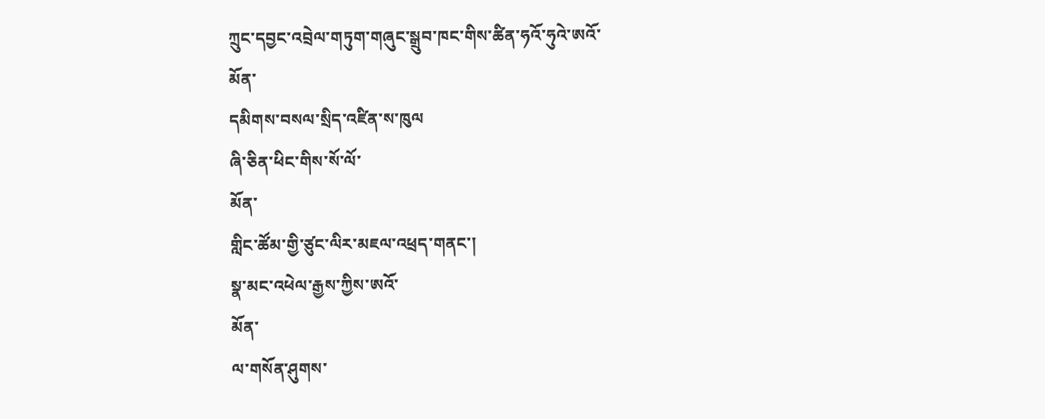ཀྲུང་དབྱང་འབྲེལ་གཏུག་གཞུང་སྒྲུབ་ཁང་གིས་ཚིན་ཧའོ་ཧུའེ་ཨའོ་
མོན་
དམིགས་བསལ་སྲིད་འཛིན་ས་ཁུལ
ཞི་ཅིན་ཕིང་གིས་སོ་ལོ་
མོན་
གླིང་ཚོམ་གྱི་ཙུང་ལིར་མཇལ་འཕྲད་གནང་།
སྣ་མང་འཕེལ་རྒྱས་ཀྱིས་ཨའོ་
མོན་
ལ་གསོན་ཤུགས་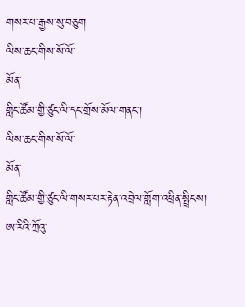གསར་པ་རྒྱས་སུ་བཅུག
ལིས་ཆང་གིས་སོ་ལོ་
མོན་
གླིང་ཚོམ་གྱི་ཙུང་ལི་དང་གྲོས་མོལ་གནང་།
ལིས་ཆང་གིས་སོ་ལོ་
མོན་
གླིང་ཚོམ་གྱི་ཙུང་ལི་གསར་པར་རྟེན་འབྲེལ་གློག་འཕྲིན་སྤྲིངས།
ཨ་རིའི་ཀྲོའུ་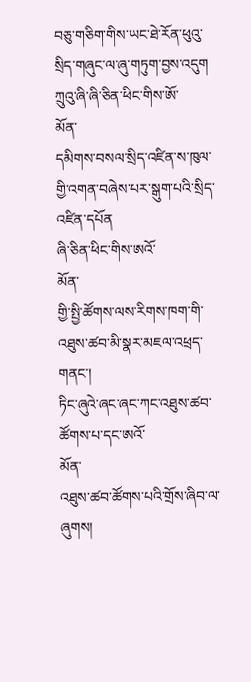བཅུ་གཅིག་གིས་ཡང་ཐེ་རོན་ཕུའུ་སྲིད་གཞུང་ལ་ཞུ་གཏུག་བྱས་འདུག
ཀྲུའུ་ཞི་ཞི་ཅིན་ཕིང་གིས་ཨོ་
མོན་
དམིགས་བསལ་སྲིད་འཛིན་ས་ཁུལ་གྱི་འགན་བཞེས་པར་སྒུག་པའི་སྲིད་འཛིན་དཔོན
ཞི་ཅིན་ཕིང་གིས་ཨའོ་
མོན་
གྱི་སྤྱི་ཚོགས་ལས་རིགས་ཁག་གི་འཐུས་ཚབ་མི་སྣར་མཇལ་འཕྲད་གནང་།
ཏིང་ཞུའེ་ཞང་ཞང་ཀང་འཐུས་ཚབ་ཚོགས་པ་དང་ཨའོ་
མོན་
འཐུས་ཚབ་ཚོགས་པའི་གྲོས་ཞིབ་ལ་ཞུགས།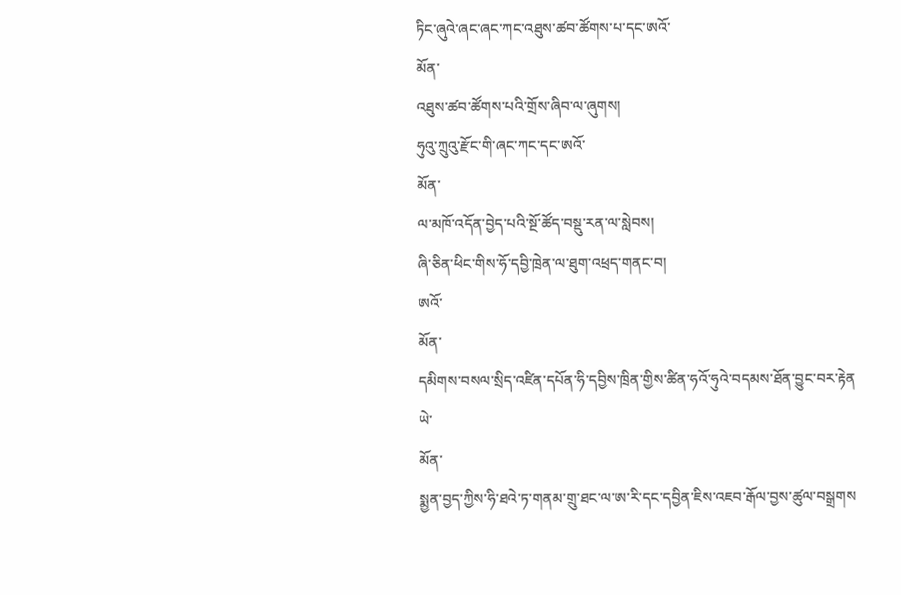ཏིང་ཞུའེ་ཞང་ཞང་ཀང་འཐུས་ཚབ་ཚོགས་པ་དང་ཨའོ་
མོན་
འཐུས་ཚབ་ཚོགས་པའི་གྲོས་ཞིབ་ལ་ཞུགས།
ཧུའུ་ཀྲུའུ་རྫོང་གི་ཞང་ཀང་དང་ཨའོ་
མོན་
ལ་མཁོ་འདོན་བྱེད་པའི་སྔོ་ཚོད་བསྡུ་རན་ལ་སླེབས།
ཞི་ཅིན་ཕིང་གིས་ཧོ་དབྱི་ཁྲེན་ལ་ཐུག་འཕྲད་གནང་བ།
ཨའོ་
མོན་
དམིགས་བསལ་སྲིད་འཛིན་དཔོན་ཧི་དབྱིས་ཁྲིན་གྱིས་ཚིན་ཧའོ་ཧུའེ་བདམས་ཐོན་བྱུང་བར་རྟེན
ཡེ་
མོན་
སྨྱན་བྱད་ཀྱིས་ཧི་ཐའེ་ཏ་གནམ་གྲུ་ཐང་ལ་ཨ་རི་དང་དབྱིན་ཇིས་འཇབ་རྒོལ་བྱས་ཚུལ་བསྒྲགས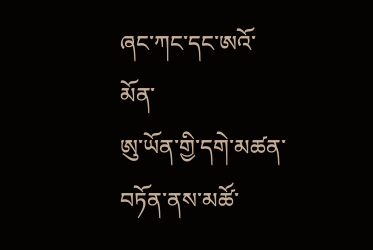ཞང་ཀང་དང་ཨའོ་
མོན་
ཨུ་ཡོན་གྱི་དགེ་མཚན་བཏོན་ནས་མཚོ་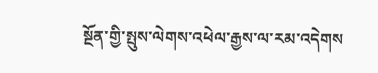སྔོན་གྱི་སྤུས་ལེགས་འཕེལ་རྒྱས་ལ་རམ་འདེགས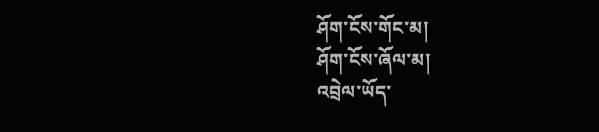ཤོག་ངོས་གོང་མ།
ཤོག་ངོས་ཞོལ་མ།
འབྲེལ་ཡོད་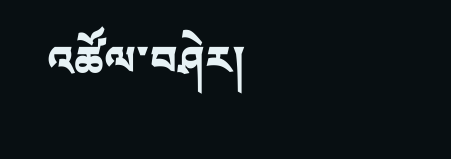འཚོལ་བཤེར།